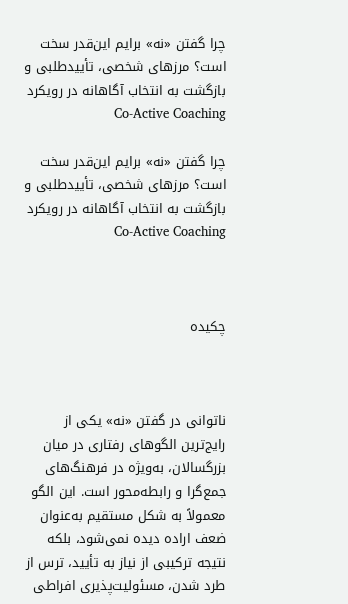چرا گفتن «نه» برایم این‌قدر سخت است؟ مرزهای شخصی، تأییدطلبی و بازگشت به انتخاب آگاهانه در رویکرد Co-Active Coaching

چرا گفتن «نه» برایم این‌قدر سخت است؟ مرزهای شخصی، تأییدطلبی و بازگشت به انتخاب آگاهانه در رویکرد Co-Active Coaching



چکیده



ناتوانی در گفتن «نه» یکی از رایج‌ترین الگوهای رفتاری در میان بزرگسالان، به‌ویژه در فرهنگ‌های جمع‌گرا و رابطه‌محور است. این الگو معمولاً به شکل مستقیم به‌عنوان ضعف اراده دیده نمی‌شود، بلکه نتیجه ترکیبی از نیاز به تأیید، ترس از طرد شدن، مسئولیت‌پذیری افراطی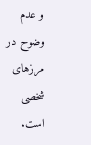و عدم وضوح در مرزهای شخصی است.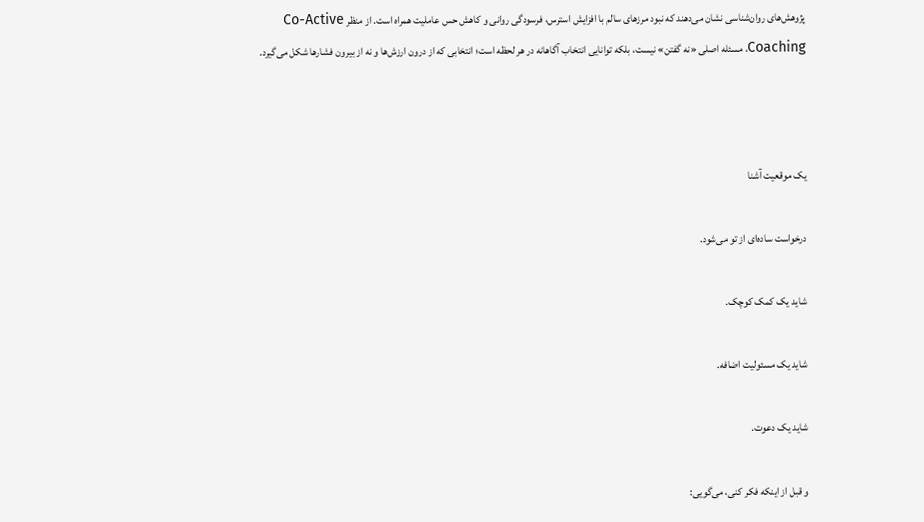پژوهش‌های روان‌شناسی نشان می‌دهند که نبود مرزهای سالم با افزایش استرس، فرسودگی روانی و کاهش حس عاملیت همراه است. از منظر Co-Active Coaching، مسئله اصلی «نه گفتن» نیست، بلکه توانایی انتخاب آگاهانه در هر لحظه است؛ انتخابی که از درون ارزش‌ها و نه از بیرون فشارها شکل می‌گیرد.



یک موقعیت آشنا

درخواست ساده‌ای از تو می‌شود.

شاید یک کمک کوچک.

شاید یک مسئولیت اضافه.

شاید یک دعوت.

و قبل از اینکه فکر کنی، می‌گویی: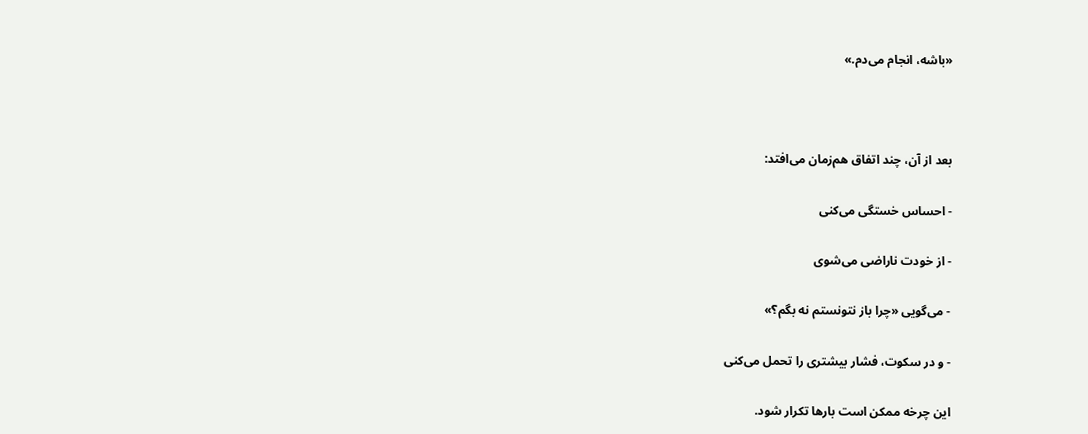«باشه، انجام می‌دم.»



بعد از آن، چند اتفاق هم‌زمان می‌افتد:

- احساس خستگی می‌کنی

- از خودت ناراضی می‌شوی

- می‌گویی «چرا باز نتونستم نه بگم؟»

- و در سکوت، فشار بیشتری را تحمل می‌کنی

این چرخه ممکن است بارها تکرار شود.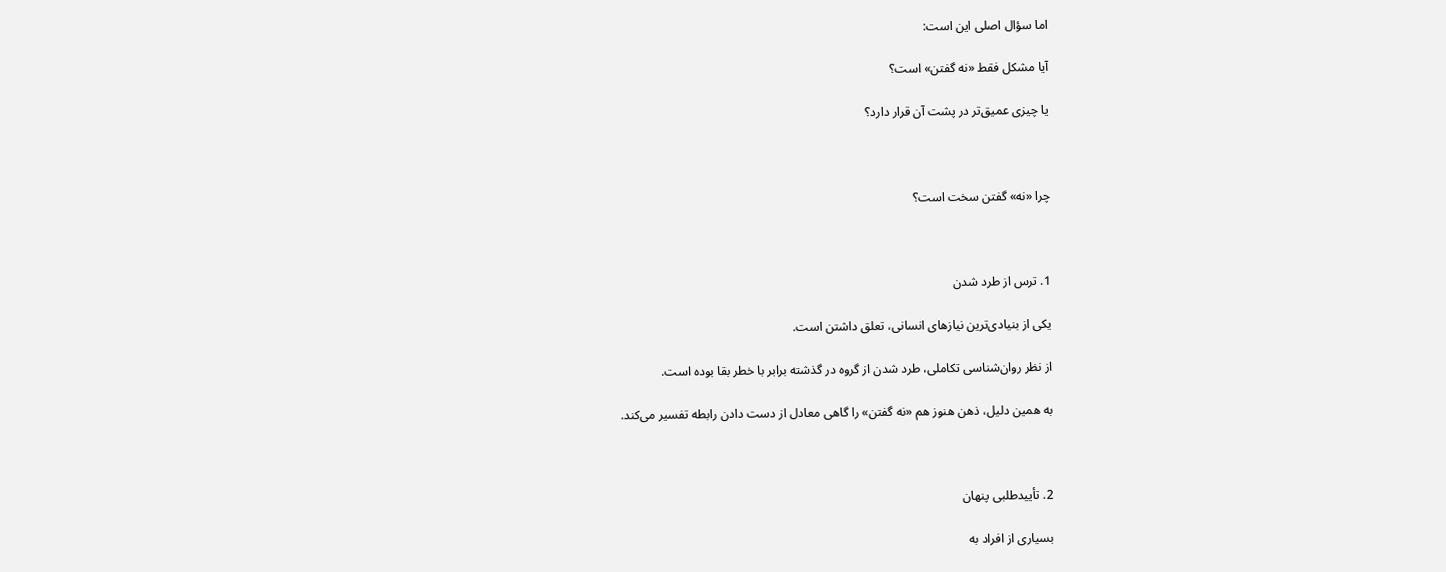اما سؤال اصلی این است:

آیا مشکل فقط «نه گفتن» است؟

یا چیزی عمیق‌تر در پشت آن قرار دارد؟



چرا «نه» گفتن سخت است؟



1. ترس از طرد شدن

یکی از بنیادی‌ترین نیازهای انسانی، تعلق داشتن است.

از نظر روان‌شناسی تکاملی، طرد شدن از گروه در گذشته برابر با خطر بقا بوده است.

به همین دلیل، ذهن هنوز هم «نه گفتن» را گاهی معادل از دست دادن رابطه تفسیر می‌کند.



2. تأییدطلبی پنهان

بسیاری از افراد به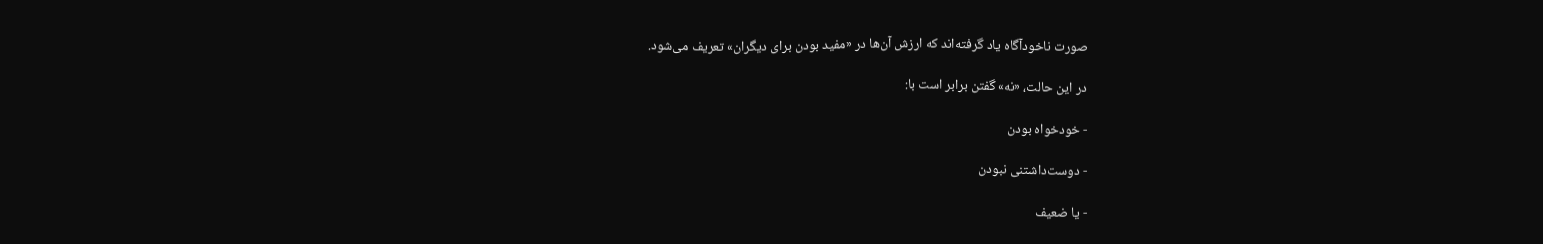صورت ناخودآگاه یاد گرفته‌اند که ارزش آن‌ها در «مفید بودن برای دیگران» تعریف می‌شود.

در این حالت، «نه» گفتن برابر است با:

- خودخواه بودن

- دوست‌داشتنی نبودن

- یا ضعیف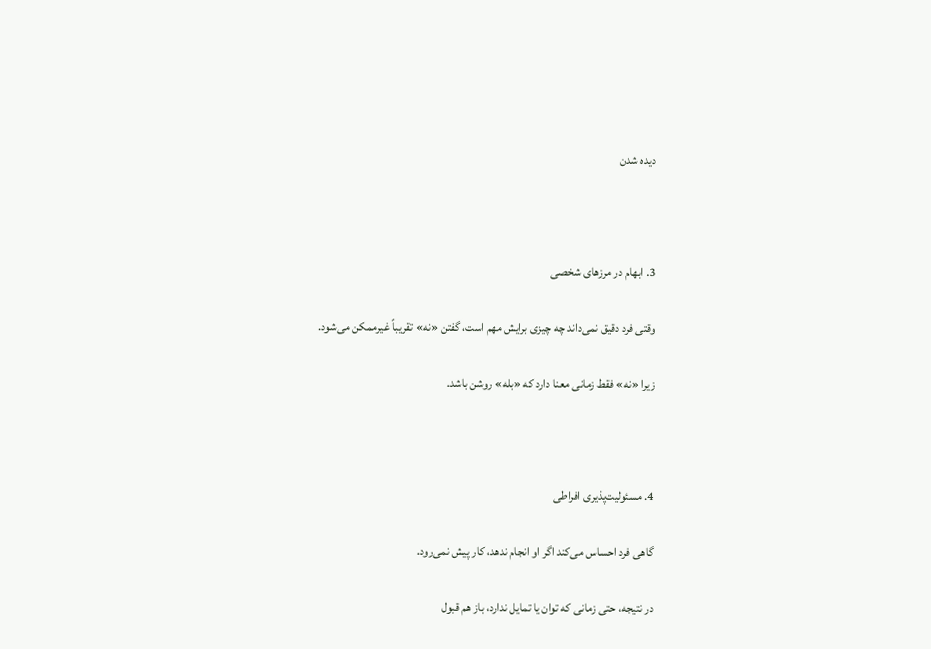دیده شدن



3. ابهام در مرزهای شخصی

وقتی فرد دقیق نمی‌داند چه چیزی برایش مهم است، گفتن «نه» تقریباً غیرممکن می‌شود.

زیرا «نه» فقط زمانی معنا دارد که «بله» روشن باشد.



4. مسئولیت‌پذیری افراطی

گاهی فرد احساس می‌کند اگر او انجام ندهد، کار پیش نمی‌رود.

در نتیجه، حتی زمانی که توان یا تمایل ندارد، باز هم قبول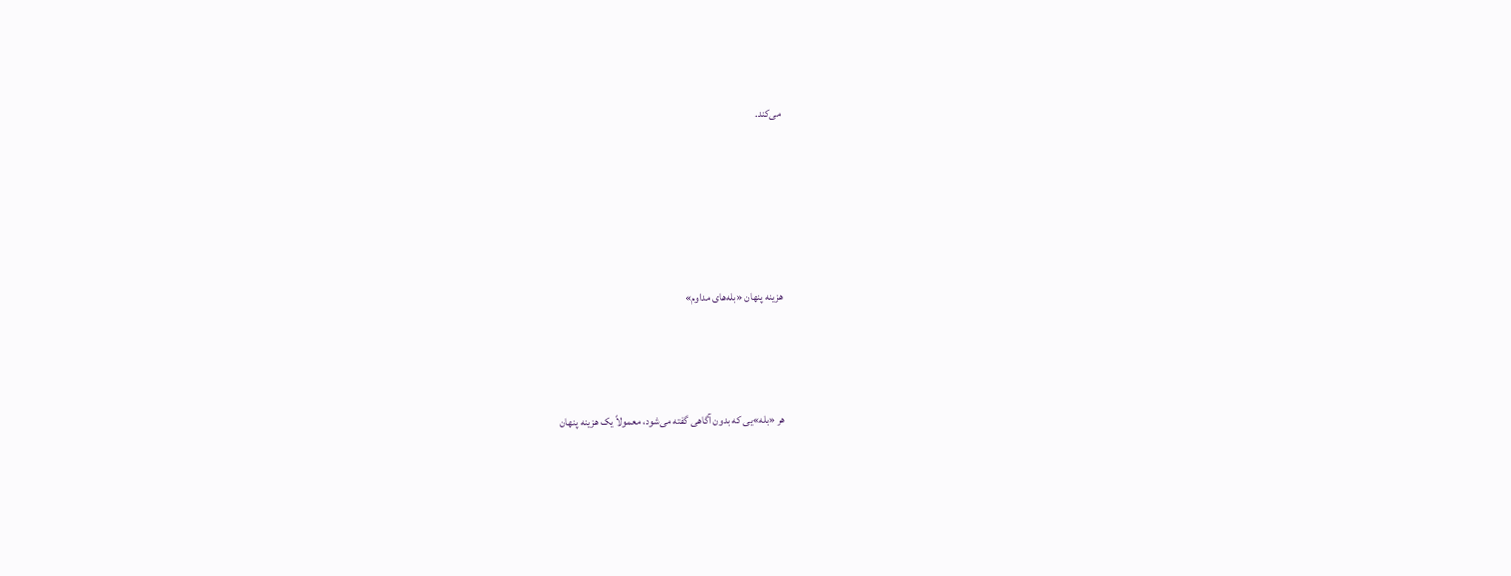می‌کند.





هزینه پنهان «بله‌های مداوم»



هر «بله»یی که بدون آگاهی گفته می‌شود، معمولاً یک هزینه پنهان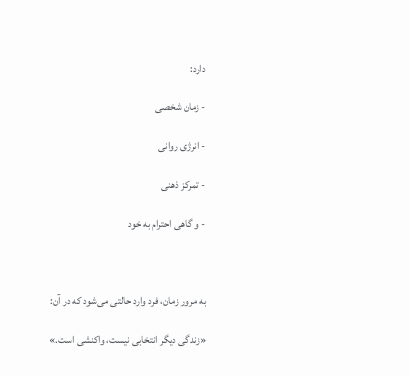دارد:

- زمان شخصی

- انرژی روانی

- تمرکز ذهنی

- و گاهی احترام به خود



به مرور زمان، فرد وارد حالتی می‌شود که در آن:

«زندگی دیگر انتخابی نیست، واکنشی است.»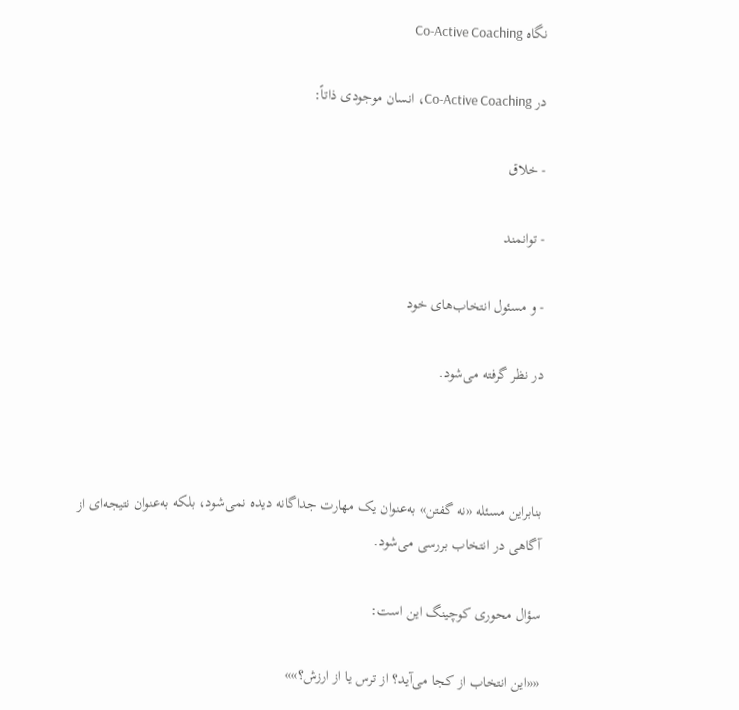نگاه Co-Active Coaching

در Co-Active Coaching، انسان موجودی ذاتاً:

- خلاق

- توانمند

- و مسئول انتخاب‌های خود

در نظر گرفته می‌شود.



بنابراین مسئله «نه گفتن» به‌عنوان یک مهارت جداگانه دیده نمی‌شود، بلکه به‌عنوان نتیجه‌ای از آگاهی در انتخاب بررسی می‌شود.

سؤال محوری کوچینگ این است:

««این انتخاب از کجا می‌آید؟ از ترس یا از ارزش؟»»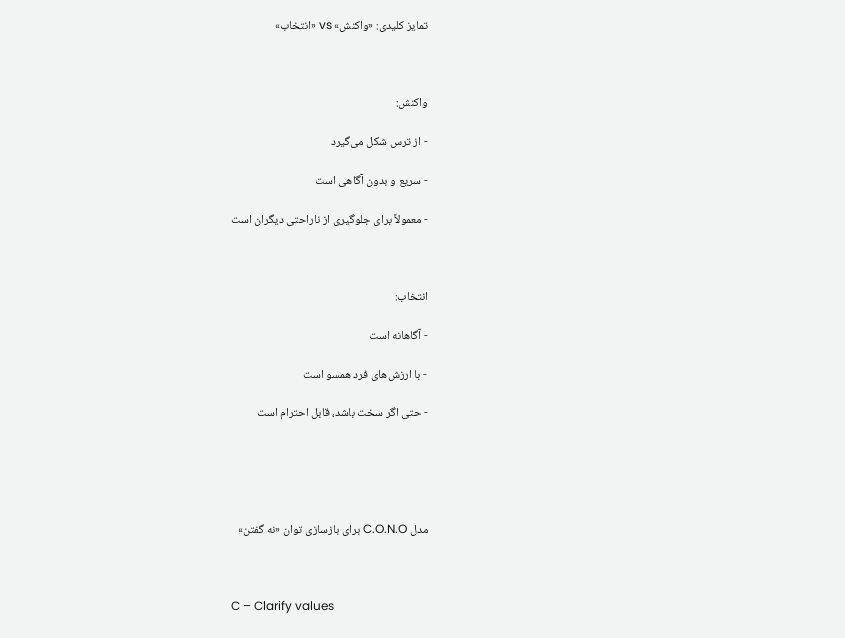تمایز کلیدی: «واکنش» vs «انتخاب»



واکنش:

- از ترس شکل می‌گیرد

- سریع و بدون آگاهی است

- معمولاً برای جلوگیری از ناراحتی دیگران است



انتخاب:

- آگاهانه است

- با ارزش‌های فرد همسو است

- حتی اگر سخت باشد، قابل احترام است





مدل C.O.N.O برای بازسازی توان «نه گفتن»



C – Clarify values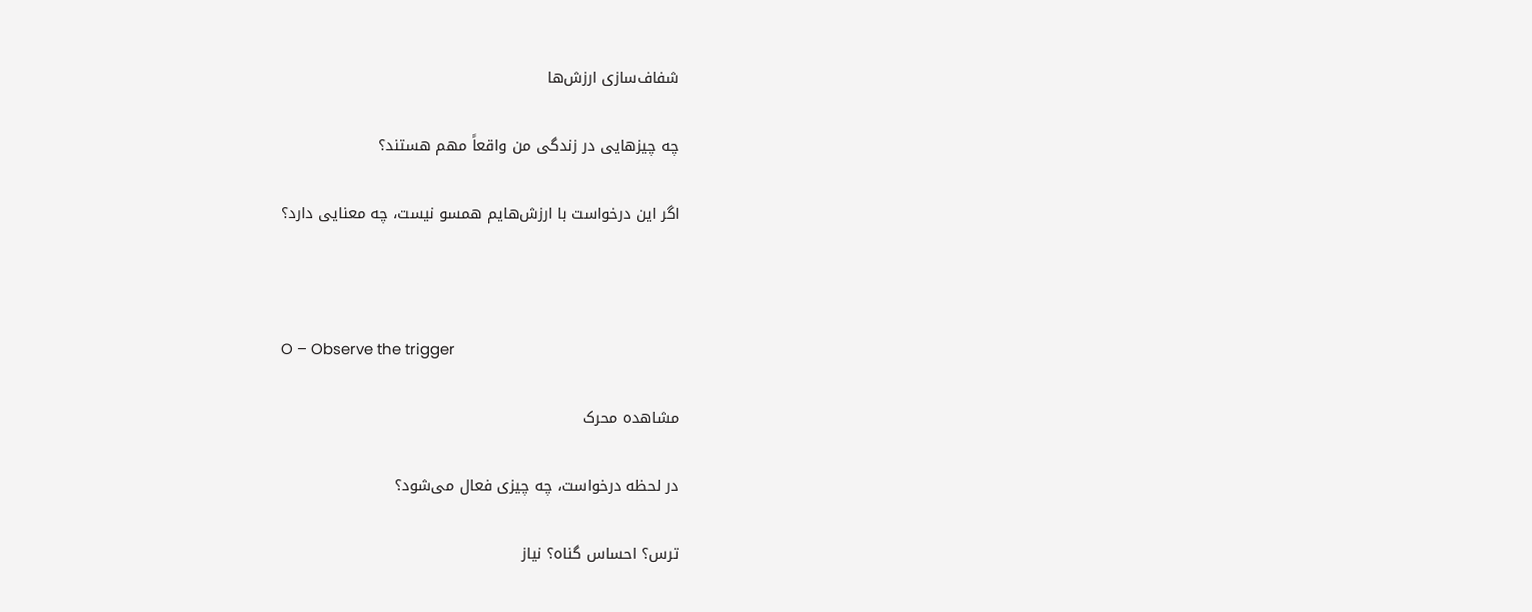شفاف‌سازی ارزش‌ها

چه چیزهایی در زندگی من واقعاً مهم هستند؟

اگر این درخواست با ارزش‌هایم همسو نیست، چه معنایی دارد؟



O – Observe the trigger

مشاهده محرک

در لحظه درخواست، چه چیزی فعال می‌شود؟

ترس؟ احساس گناه؟ نیاز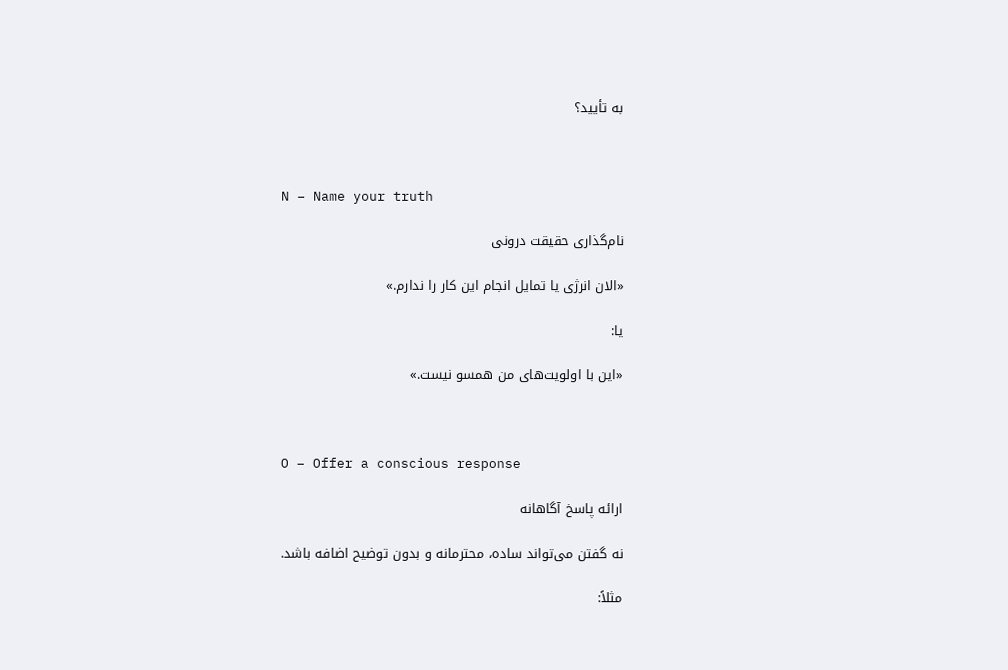به تأیید؟



N – Name your truth

نام‌گذاری حقیقت درونی

«الان انرژی یا تمایل انجام این کار را ندارم.»

یا:

«این با اولویت‌های من همسو نیست.»



O – Offer a conscious response

ارائه پاسخ آگاهانه

نه گفتن می‌تواند ساده، محترمانه و بدون توضیح اضافه باشد.

مثلاً: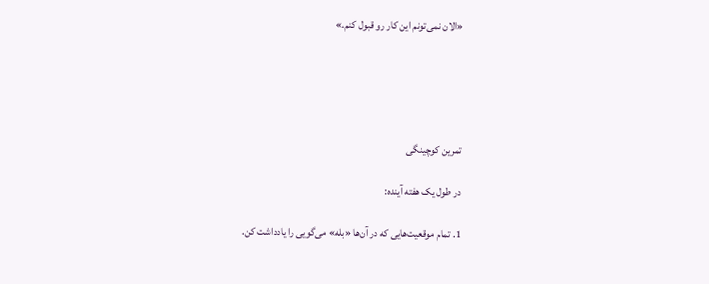«الان نمی‌تونم این کار رو قبول کنم.»





تمرین کوچینگی

در طول یک هفته آینده:

1. تمام موقعیت‌هایی که در آن‌ها «بله» می‌گویی را یادداشت کن.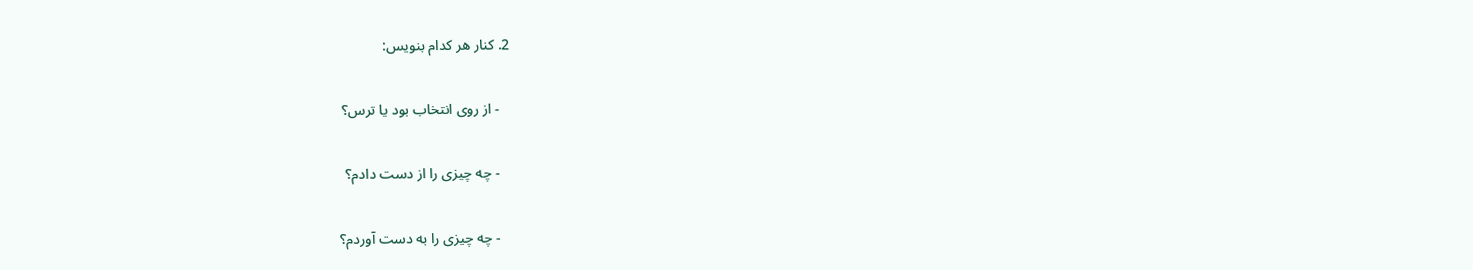2. کنار هر کدام بنویس:

   - از روی انتخاب بود یا ترس؟

   - چه چیزی را از دست دادم؟

   - چه چیزی را به دست آوردم؟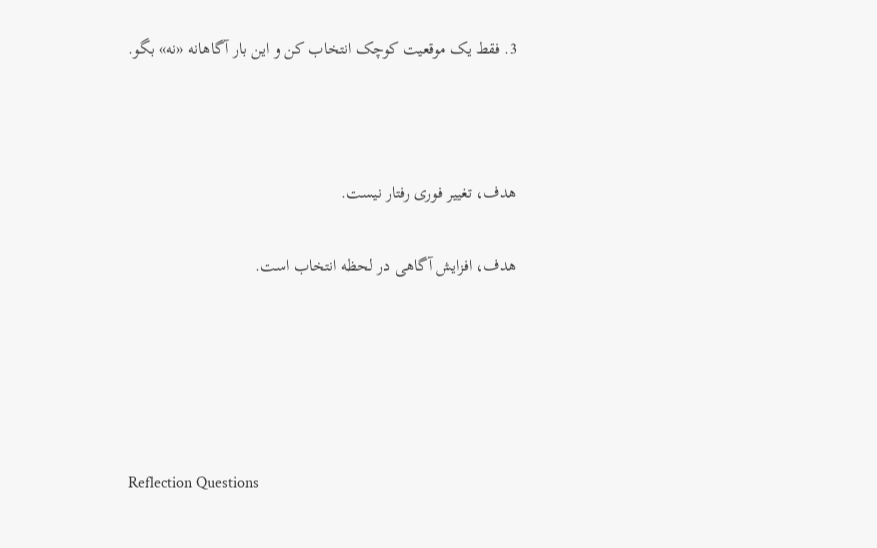3. فقط یک موقعیت کوچک انتخاب کن و این بار آگاهانه «نه» بگو.



هدف، تغییر فوری رفتار نیست.

هدف، افزایش آگاهی در لحظه انتخاب است.





Reflection Questions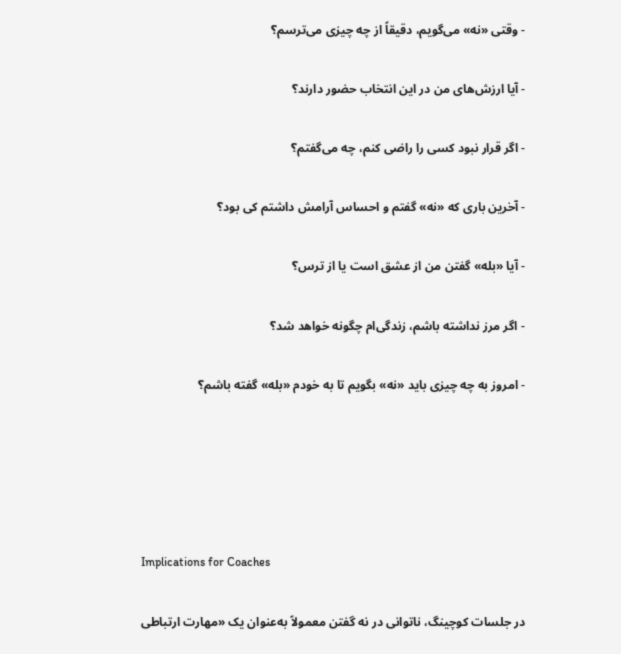- وقتی «نه» می‌گویم، دقیقاً از چه چیزی می‌ترسم؟

- آیا ارزش‌های من در این انتخاب حضور دارند؟

- اگر قرار نبود کسی را راضی کنم، چه می‌گفتم؟

- آخرین باری که «نه» گفتم و احساس آرامش داشتم کی بود؟

- آیا «بله» گفتن من از عشق است یا از ترس؟

- اگر مرز نداشته باشم، زندگی‌ام چگونه خواهد شد؟

- امروز به چه چیزی باید «نه» بگویم تا به خودم «بله» گفته باشم؟





Implications for Coaches

در جلسات کوچینگ، ناتوانی در نه گفتن معمولاً به‌عنوان یک «مهارت ارتباطی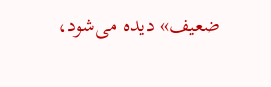ضعیف» دیده می‌شود،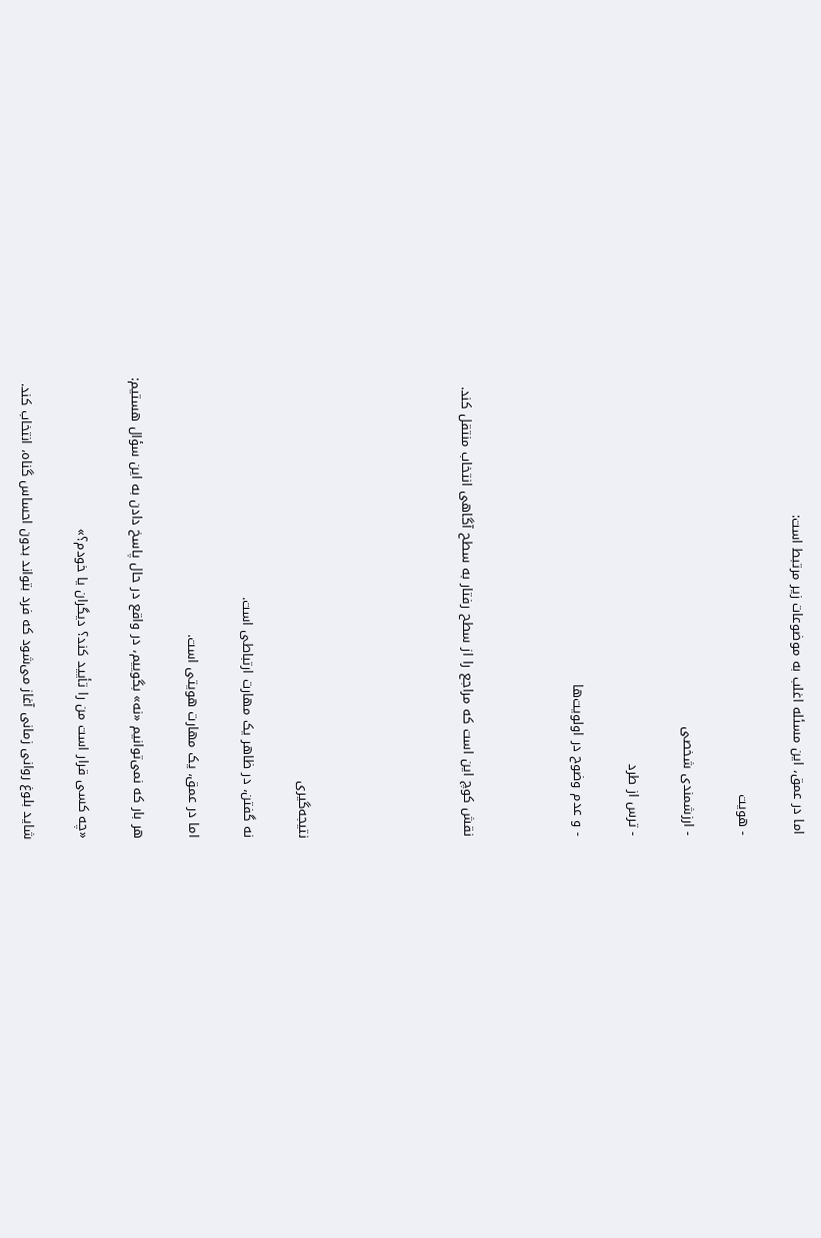اما در عمق، این مسئله اغلب به موضوعات زیر مرتبط است:

- هویت

- ارزشمندی شخصی

- ترس از طرد

- و عدم وضوح در اولویت‌ها



نقش کوچ این است که مراجع را از سطح رفتار به سطح آگاهی انتخاب منتقل کند.





نتیجه‌گیری

نه گفتن، در ظاهر یک مهارت ارتباطی است.

اما در عمق، یک مهارت هویتی است.

هر بار که نمی‌توانیم «نه» بگوییم، در واقع در حال پاسخ دادن به این سؤال هستیم:

«چه کسی قرار است من را تأیید کند؟ دیگران یا خودم؟»

شاید بلوغ روانی زمانی آغاز می‌شود که فرد بتواند بدون احساس گناه، انتخاب کند.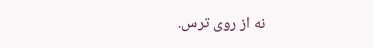نه از روی ترس.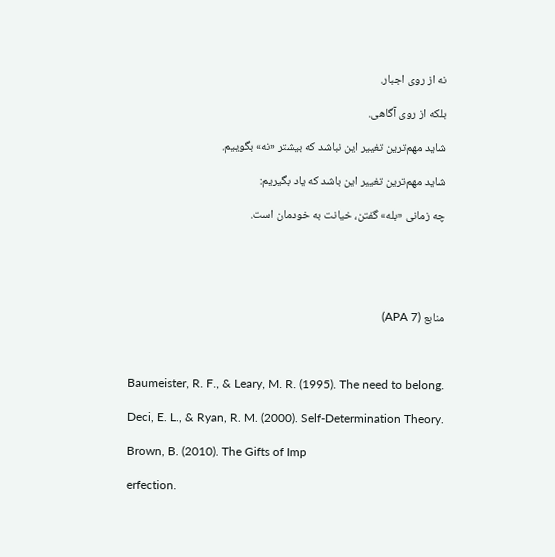نه از روی اجبار.

بلکه از روی آگاهی.

شاید مهم‌ترین تغییر این نباشد که بیشتر «نه» بگوییم.

شاید مهم‌ترین تغییر این باشد که یاد بگیریم:

چه زمانی «بله» گفتن، خیانت به خودمان است.





منابع (APA 7)



Baumeister, R. F., & Leary, M. R. (1995). The need to belong.

Deci, E. L., & Ryan, R. M. (2000). Self-Determination Theory.

Brown, B. (2010). The Gifts of Imp

erfection.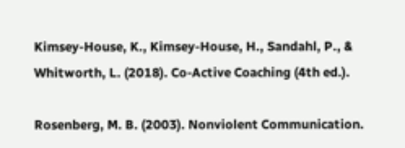Kimsey-House, K., Kimsey-House, H., Sandahl, P., & Whitworth, L. (2018). Co-Active Coaching (4th ed.).

Rosenberg, M. B. (2003). Nonviolent Communication.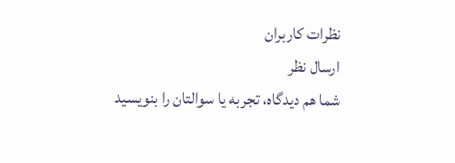نظرات کاربران
ارسال نظر
شما هم دیدگاه، تجربه یا سوالتان را بنویسید